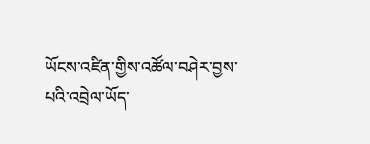ཡོངས་འཛིན་གྱིས་འཚོལ་བཤེར་བྱས་པའི་འབྲེལ་ཡོད་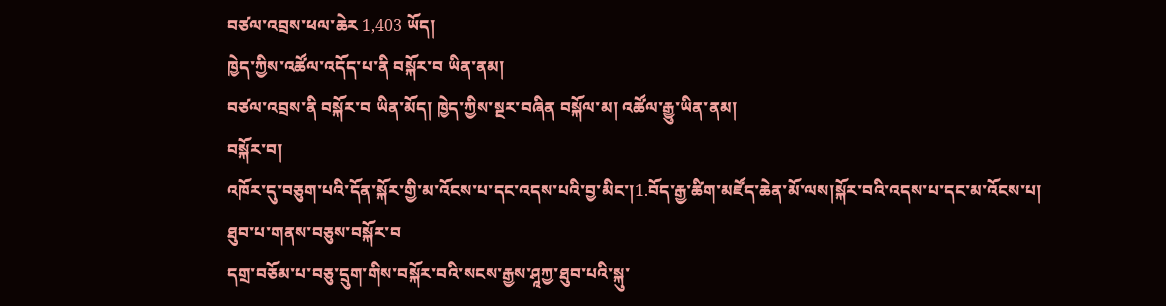བཙལ་འབྲས་ཕལ་ཆེར 1,403 ཡོད།
ཁྱེད་ཀྱིས་འཚོལ་འདོད་པ་ནི བསྐོར་བ ཡིན་ནམ།
བཙལ་འབྲས་ནི བསྐོར་བ ཡིན་མོད། ཁྱེད་ཀྱིས་སྔར་བཞིན བསྐོལ་མ། འཚོལ་རྒྱུ་ཡིན་ནམ།
བསྐོར་བ།
འཁོར་དུ་བཅུག་པའི་དོན་སྐོར་གྱི་མ་འོངས་པ་དང་འདས་པའི་བྱ་མིང་།1.བོད་རྒྱ་ཚིག་མཛོད་ཆེན་མོ་ལས།སྐོར་བའི་འདས་པ་དང་མ་འོངས་པ།
ཐུབ་པ་གནས་བཅུས་བསྐོར་བ
དགྲ་བཅོམ་པ་བཅུ་དྲུག་གིས་བསྐོར་བའི་སངས་རྒྱས་ཤཱཀྱ་ཐུབ་པའི་སྐུ་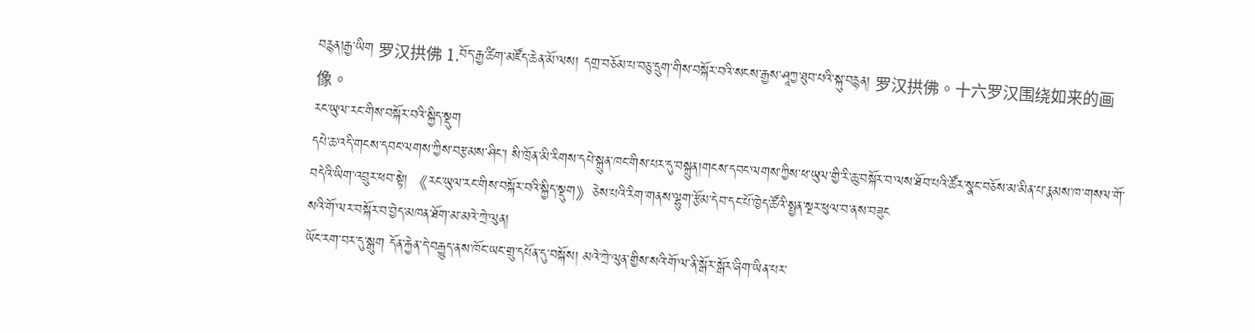བརྙན།རྒྱ་ཡིག 罗汉拱佛 1.བོད་རྒྱ་ཚིག་མཛོད་ཆེན་མོ་ལས། དགྲ་བཅོམ་པ་བཅུ་དྲུག་གིས་བསྐོར་བའི་སངས་རྒྱས་ཤཱཀྱ་ཐུབ་པའི་སྐུ་བརྙན། 罗汉拱佛。十六罗汉围绕如来的画像。
རང་ཡུལ་རང་གིས་བསྐོར་བའི་སྐྱིད་སྡུག
དཔེ་ཆ་འདི་གངས་དབང་ལགས་ཀྱིས་བརྩམས་ཤིང་། སི་ཁྲོན་མི་རིགས་དཔེ་སྐྲུན་ཁང་གིས་པར་དུ་བསྐྲུན།གངས་དབང་ལགས་ཀྱིས་ཕ་ཡུལ་གྱི་རི་ཆུ་བསྐོར་བ་ལས་ཐོབ་པའི་ཚོར་སྣང་བཅོས་མ་མིན་པ་རྣམས་ཁ་གསལ་གོ་བདེའི་ཡིག་འབྲུར་ཕབ་སྟེ། 《རང་ཡུལ་རང་གིས་བསྐོར་བའི་སྐྱིད་སྡུག》ཅེས་པའི་རིག་གནས་ལྷུག་རྩོམ་དེབ་དང་པོ་ཁྱེད་ཚོའི་སྤྱན་སྔར་ཕུལ་བ་ནས་བཟུང
སའི་གོ་ལར་བསྐོར་བ་བྱེད་མཁན་ཐོག་མ་མའེ་ཀྲེ་ལུན།
ཡོང་རག་བར་དུ་སྒུག དོན་རྐྱེན་དེ་བརྒྱུད་ནས་ཁོང་ཡང་གྲུ་དཔོན་དུ་བསྐོས། མའེ་ཀྲེ་ལུན་གྱིས་སའི་གོ་ལ་ནི་སྒོར་སྒོར་ཞིག་ཡིན་པར་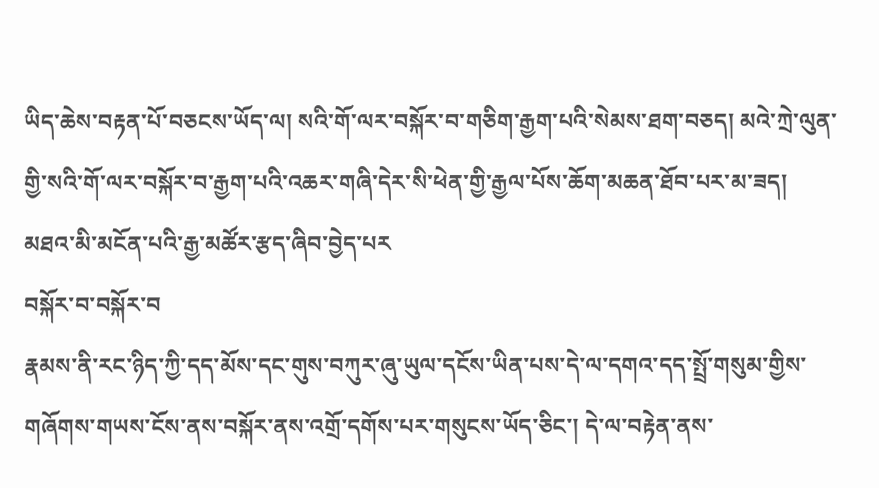ཡིད་ཆེས་བརྟན་པོ་བཅངས་ཡོད་ལ། སའི་གོ་ལར་བསྐོར་བ་གཅིག་རྒྱག་པའི་སེམས་ཐག་བཅད། མའེ་ཀྲེ་ལུན་གྱི་སའི་གོ་ལར་བསྐོར་བ་རྒྱག་པའི་འཆར་གཞི་དེར་སི་ཕེན་གྱི་རྒྱལ་པོས་ཆོག་མཆན་ཐོབ་པར་མ་ཟད། མཐའ་མི་མངོན་པའི་རྒྱ་མཚོར་རྩད་ཞིབ་བྱེད་པར
བསྐོར་བ་བསྐོར་བ
རྣམས་ནི་རང་ཉིད་ཀྱི་དད་མོས་དང་གུས་བཀུར་ཞུ་ཡུལ་དངོས་ཡིན་པས་དེ་ལ་དགའ་དད་སྤྲོ་གསུམ་གྱིས་གཞོགས་གཡས་ངོས་ནས་བསྐོར་ནས་འགྲོ་དགོས་པར་གསུངས་ཡོད་ཅིང་། དེ་ལ་བརྟེན་ནས་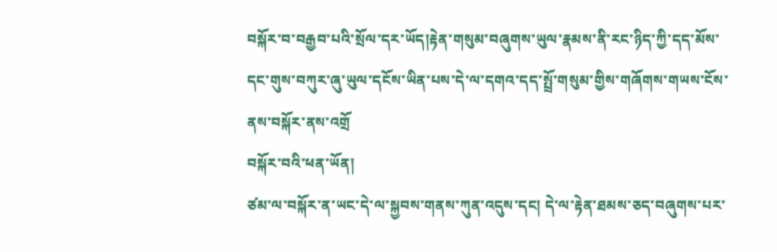བསྐོར་བ་བརྒྱབ་པའི་སྲོལ་དར་ཡོད།རྟེན་གསུམ་བཞུགས་ཡུལ་རྣམས་ནི་རང་ཉིད་ཀྱི་དད་མོས་དང་གུས་བཀུར་ཞུ་ཡུལ་དངོས་ཡིན་པས་དེ་ལ་དགའ་དད་སྤྲོ་གསུམ་གྱིས་གཞོགས་གཡས་ངོས་ནས་བསྐོར་ནས་འགྲོ
བསྐོར་བའི་ཕན་ཡོན།
ཙམ་ལ་བསྐོར་ན་ཡང་དེ་ལ་སྐྱབས་གནས་ཀུན་འདུས་དང། དེ་ལ་རྟེན་ཐམས་ཅད་བཞུགས་པར་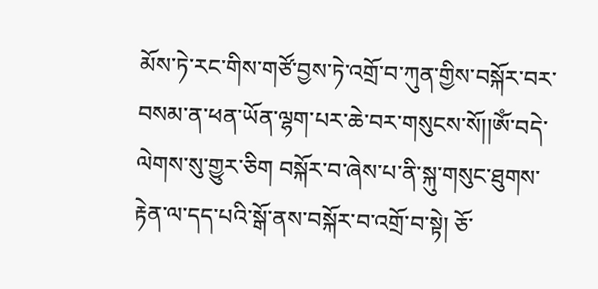མོས་ཏེ་རང་གིས་གཙོ་བྱས་ཏེ་འགྲོ་བ་ཀུན་གྱིས་བསྐོར་བར་བསམ་ན་ཕན་ཡོན་ལྷག་པར་ཆེ་བར་གསུངས་སོ།།ཨོཾ་བདེ་ལེགས་སུ་གྱུར་ཅིག བསྐོར་བ་ཞེས་པ་ནི་སྐུ་གསུང་ཐུགས་རྟེན་ལ་དད་པའི་སྒོ་ནས་བསྐོར་བ་འགྲོ་བ་སྟེ། ཅོ་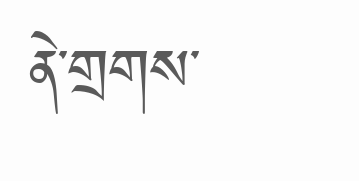ནེ་གྲགས་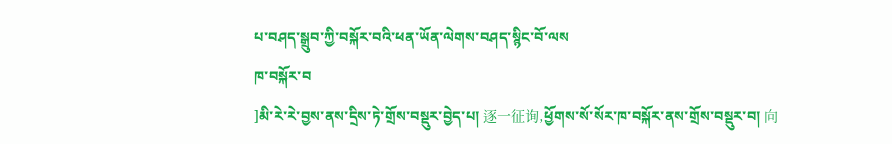པ་བཤད་སྒྲུབ་ཀྱི་བསྐོར་བའི་ཕན་ཡོན་ལེགས་བཤད་སྙིང་བོ་ལས
ཁ་བསྐོར་བ
]མི་རེ་རེ་བྱས་ནས་དྲིས་ཏེ་གྲོས་བསྡུར་བྱེད་པ། 逐一征询,ཕྱོགས་སོ་སོར་ཁ་བསྐོར་ནས་གྲོས་བསྡུར་བ། 向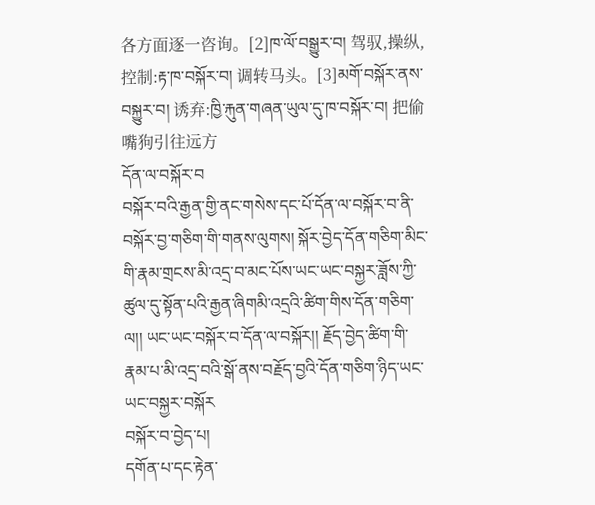各方面逐一咨询。[2]ཁ་ལོ་བསྒྱུར་བ། 驾驭,操纵,控制:རྟ་ཁ་བསྐོར་བ། 调转马头。[3]མགོ་བསྐོར་ནས་བསྐྱུར་བ། 诱弃:ཁྱི་རྐུན་གཞན་ཡུལ་དུ་ཁ་བསྐོར་བ། 把偷嘴狗引往远方
དོན་ལ་བསྐོར་བ
བསྐོར་བའི་རྒྱན་གྱི་ནང་གསེས་དང་པོ་དོན་ལ་བསྐོར་བ་ནི་བསྐོར་བྱ་གཅིག་གི་གནས་ལུགས། སྐོར་བྱེད་དོན་གཅིག་མིང་གི་རྣམ་གྲངས་མི་འདྲ་བ་མང་པོས་ཡང་ཡང་བསྐྱར་ཟློས་ཀྱི་ཚུལ་དུ་སྟོན་པའི་རྒྱན་ཞིགམི་འདྲའི་ཚིག་གིས་དོན་གཅིག་ལ།། ཡང་ཡང་བསྐོར་བ་དོན་ལ་བསྐོར།། རྗོད་བྱེད་ཚིག་གི་རྣམ་པ་མི་འདྲ་བའི་སྒོ་ནས་བརྗོད་བྱའི་དོན་གཅིག་ཉིད་ཡང་ཡང་བསྐྱར་བསྐོར
བསྐོར་བ་བྱེད་པ།
དགོན་པ་དང་རྟེན་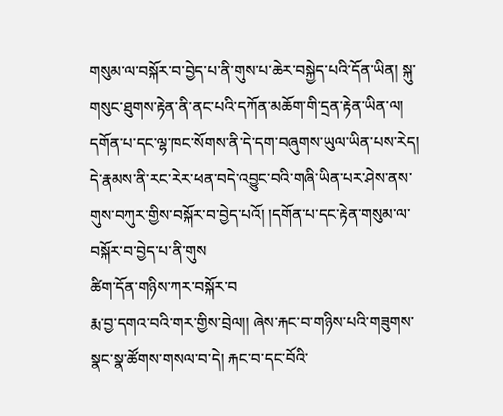གསུམ་ལ་བསྐོར་བ་བྱེད་པ་ནི་གུས་པ་ཆེར་བསྐྱེད་པའི་དོན་ཡིན། སྐུ་གསུང་ཐུགས་རྟེན་ནི་ནང་པའི་དཀོན་མཆོག་གི་དྲན་རྟེན་ཡིན་ལ། དགོན་པ་དང་ལྷ་ཁང་སོགས་ནི་དེ་དག་བཞུགས་ཡུལ་ཡིན་པས་རེད། དེ་རྣམས་ནི་རང་རེར་ཕན་བདེ་འབྱུང་བའི་གཞི་ཡིན་པར་ཤེས་ནས་གུས་བཀུར་གྱིས་བསྐོར་བ་བྱེད་པའོ། །དགོན་པ་དང་རྟེན་གསུམ་ལ་བསྐོར་བ་བྱེད་པ་ནི་གུས
ཚིག་དོན་གཉིས་ཀར་བསྐོར་བ
རྨ་བྱ་དགའ་བའི་གར་གྱིས་བྲེལ།། ཞེས་རྐང་བ་གཉིས་པའི་གཟུགས་སྣང་སྣ་ཚོགས་གསལ་བ་དེ། རྐང་བ་དང་བོའི་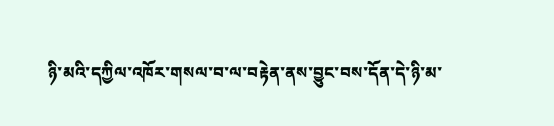ཉི་མའི་དཀྱིལ་འཁོར་གསལ་བ་ལ་བརྟེན་ནས་བྱུང་བས་དོན་དེ་ཉི་མ་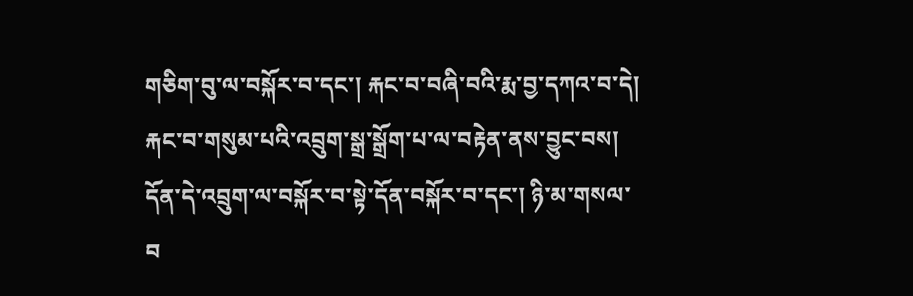གཅིག་བུ་ལ་བསྐོར་བ་དང་། རྐང་བ་བཞི་བའི་རྨ་བྱ་དཀའ་བ་དེ། རྐང་བ་གསུམ་པའི་འབྲུག་སྒྲ་སྒྲོག་པ་ལ་བརྟེན་ནས་བྱུང་བས། དོན་དེ་འབྲུག་ལ་བསྐོར་བ་སྟེ་དོན་བསྐོར་བ་དང་། ཉི་མ་གསལ་བ